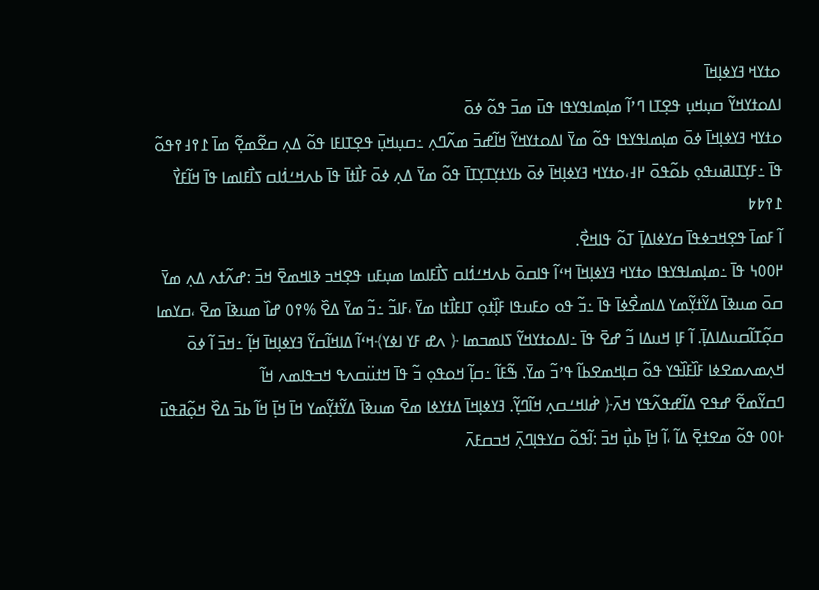ߋߙߌߞ ߔߌߦߊ߲ߞߊ߫
ߊߡߋߙߌߞߌ߬ ߛߎ߲ߞߎ߲ ߟߐ߲ߠߊ ߣߴߊ߬ ߘߊ߲ߘߊߟߌߟߊ ߟߎ߫ ߘߏ߫ ߟߋ߬ ߦߋ߫
ߋߙߌߞ ߔߌߦߊ߲ߞߊ߫ ߦߋ߫ ߘߊ߲ߘߊߟߌߟߊ ߟߋ߬ ߘߌ߫ ߊߡߋߙߌߞߌ߬ ߞߊ߬ߝߏ߫ ߘߍ߬ߣߍ߲ ߸ߛߎ߲ߞߎ߲߫ ߟߐ߲ߠߊߓߊ ߟߋ߬ ߡߍ߲ ߛߐ߬ߘߐ߲߬ ߘߊ߫ ߁߉߃߉ߟߋ߬ ߟߊ߫ ߸ߓߌ߲ߠߊߥߎߟߋ߲ ߕߋ߬ߟߋ߫ ߂߃،ߋߙߌߞ ߔߌߦߊ߲ߞߊ߫ ߦߋ߫ ߕߌߙߌ߲ߠߌ߲ߠߊ߫ ߟߋ߬ ߘߌ߫ ߡߍ߲ ߦߋ߫ ߓߊ߯ߙߊ߫ ߟߊ߫ ߕߍߞߑߗ߭ߊߛ ߖߊ߯ߓߊߘߊ ߟߊ߫ ߞߊ߬ߓߌ߯ ߁߉߈߈
ߊ߬ ߓߘߊ߫ ߟߐ߲ߞߏߦߟߊ߫ ߛߌߦߊߡߊ߲߫ ߠߋ߬ ߟߊߞߐ߯.
߂߀߀߆ ߟߊ߫ ߸ߘߊ߲ߘߊߟߌߟߊ ߋߙߌߞ ߔߌߦߊ߲ߞߊ߫ ߞߵߊ߬ ߟߊߛߋ߫ ߕߍߞߑߗ߭ߊߛ ߖߊ߯ߓߊߘߊ ߘߎ߲ߓߎ ߟߐ߲ߞߏ ߢߊߞߘߐ߫ ߞߏ߫ :ߝߍ߬ߙߍ ߡߍ߲ ߘߌ߫ ߛߋ߫ ߘߎߢߊ߫ ߡߌ߬ߙߌ߲߬ߘߌ ߡߊߘߐ߯ߦߊ߫ ߟߊ߫ ߸ߏ߬ ߟߋ ߋߓߎߟߊ ߓߊ߲߰ߙߋ߲ ߠߊߓߊ߯ߙߊ ߘߌ߫ ،ߓߊߏ߬ ߸ߏ߬ ߘߌ߫ ߡߐ߰ %߉߀ ߝߊ߰ ߘߎߢߊ߫ ߘߐ߫ ،ߛߌߘߊ ߛߋ߲߬ߠߊ߬ߛߎߡߊߡߊ߲߫. ߊ߬ ߓߊ߲ ߞߎߡߊ ߏ߬ ߝߐ߫ ߟߊ߫ ߸ߊߡߋߙߌߞߌ߬ ߖߊߘߏߘߊ ﴿ ߍߝ ߓߌ ߊߦߌ﴾ߞߵߊ߬ ߡߊߞߊ߬ߛߌ߬ ߔߌߦߊ߲ߞߊ߫ ߞߊ߲߬ ߸ߞߏ߫ ߊ߬ ߦߋ߫ ߞߍ߲ߘߍߘߐߦߊ ߓߊ߰ߓߊ߰ߟߌ ߟߋ߬ ߛߊ߲ߞߘߐߕߊ߬ ߟߴߏ߬ ߘߌ߫. ߒ߬ߓߊ߬ ߸ߛߊ߲߬ ߞߋߟߋ߲ ߏ߬ ߟߊ߫ ߞߙߎ߳ߛߍߟ ߞߏߟߊߘߍ ߞߊ߬
ߣߛߌ߬ߘߐ߬ ߝߟߐ ߡߊ߬ߝߟߍ߬ߟߌ ߞߍ߫﴿ ߝ߭ߊߞߑߛߍ߲ ߞߊ߬ߣߌ߲߬. ߔߌߦߊ߲ߞߊ߫ ߡߙߌߦߊ ߘߐ߫ ߘߎߢߊ߫ ߡߌ߬ߙߌ߲߬ߘߌ ߞߊ߫ ߞߊ߲߫ ߞߊ߬ ߕߏ߫ ߡߐ߰ ߞߋ߲߬ߥߟߎ߫ ߅߀߀ ߟߋ߬ ߘߐߙߐ߲߫ ߡߊ߬ ،ߊ߬ ߞߊ߲߫ ߕߎ߲߯ ߞߏ߫ :ߊ߬ߟߋ߬ ߛߌߟߊ߲ߣߍ߲߫ ߞߏߛߓߍ߫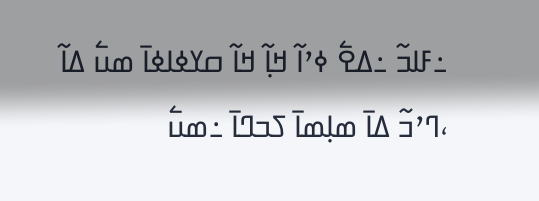߸ߓߊߏ߬ ߸ߡߐ߱ ߦߴߊ߬ ߞߊ߲߬ ߞߊ߬ ߛߌߦߊߦߊ߫ ߘߎ߱ ߡߊ߬ ،ߣߴߏ߬ ߡߊ߫ ߘߊ߲ߘߊ߫ ߖߏߣߊ߫ ߸ߘߎ߱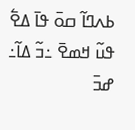ߕߍߣߊ߬ ߛߋ߫ ߟߊ߫ ߡߐ߱ ߟߎ߬ ߞߘߐ߫ ߸ߏ߬ ߡߊ߬߸ ߝߏ߫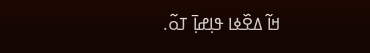ߞߊ߬ ߡߐ߰ߦߊ ߟߊ߲ߝߊ߲߫ ߠߋ߬.